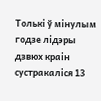Толькі ў мінулым годзе лідэры дзвюх краін сустракаліся 13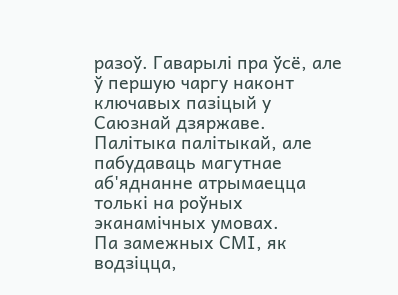разоў. Гаварылі пра ўсё, але ў першую чаргу наконт ключавых пазіцый у Саюзнай дзяржаве. Палітыка палітыкай, але пабудаваць магутнае аб'яднанне атрымаецца толькі на роўных эканамічных умовах.
Па замежных СМІ, як водзіцца,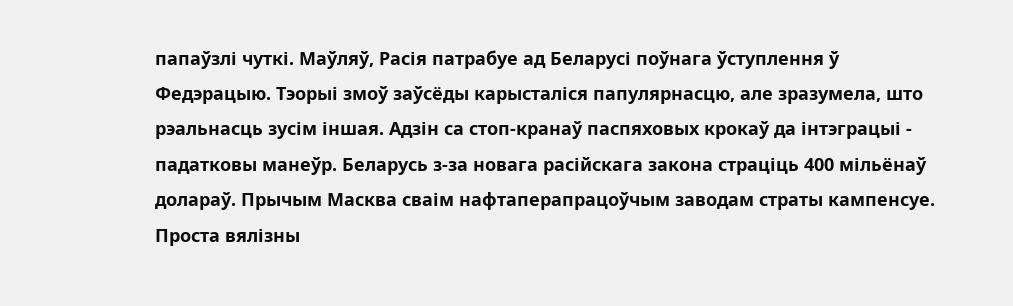папаўзлі чуткі. Маўляў, Расія патрабуе ад Беларусі поўнага ўступлення ў Федэрацыю. Тэорыі змоў заўсёды карысталіся папулярнасцю, але зразумела, што рэальнасць зусім іншая. Адзін са стоп-кранаў паспяховых крокаў да інтэграцыі - падатковы манеўр. Беларусь з-за новага расійскага закона страціць 400 мільёнаў долараў. Прычым Масква сваім нафтаперапрацоўчым заводам страты кампенсуе. Проста вялізны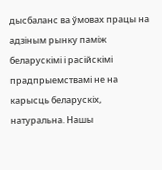дысбаланс ва ўмовах працы на адзіным рынку паміж беларускімі і расійскімі прадпрыемствамі не на карысць беларускіх, натуральна. Нашы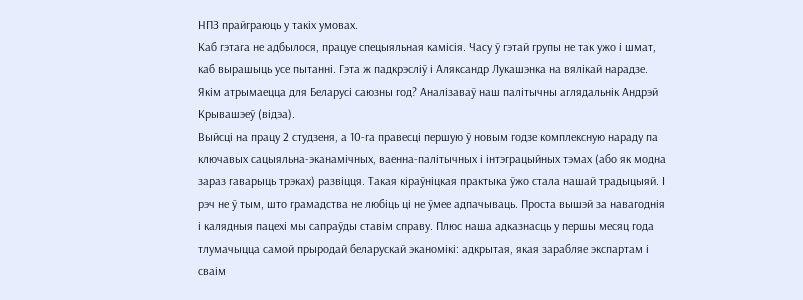НПЗ прайграюць у такіх умовах.
Каб гэтага не адбылося, працуе спецыяльная камісія. Часу ў гэтай групы не так ужо і шмат, каб вырашыць усе пытанні. Гэта ж падкрэсліў і Аляксандр Лукашэнка на вялікай нарадзе. Якім атрымаецца для Беларусі саюзны год? Аналізаваў наш палітычны аглядальнік Андрэй Крывашэеў (відэа).
Выйсці на працу 2 студзеня, а 10-га правесці першую ў новым годзе комплексную нараду па ключавых сацыяльна-эканамічных, ваенна-палітычных і інтэграцыйных тэмах (або як модна зараз гаварыць трэках) развіцця. Такая кіраўніцкая практыка ўжо стала нашай традыцыяй. І рэч не ў тым, што грамадства не любіць ці не ўмее адпачываць. Проста вышэй за навагоднія і калядныя пацехі мы сапраўды ставім справу. Плюс наша адказнасць у першы месяц года тлумачыцца самой прыродай беларускай эканомікі: адкрытая, якая зарабляе экспартам і сваім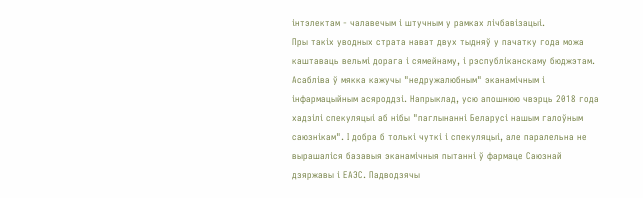інтэлектам - чалавечым і штучным у рамках лічбавізацыі.
Пры такіх уводных страта нават двух тыдняў у пачатку года можа каштаваць вельмі дорага і сямейнаму, і рэспубліканскаму бюджэтам. Асабліва ў мякка кажучы "недружалюбным" эканамічным і інфармацыйным асяроддзі. Напрыклад, усю апошнюю чвэрць 2018 года хадзілі спекуляцыі аб нібы "паглынанні Беларусі нашым галоўным саюзнікам". І добра б толькі чуткі і спекуляцыі, але паралельна не вырашаліся базавыя эканамічныя пытанні ў фармаце Саюзнай дзяржавы і ЕАЭС. Падводзячы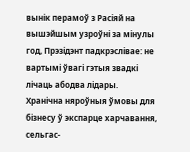вынік перамоў з Расіяй на вышэйшым узроўні за мінулы год, Прэзідэнт падкрэслівае: не вартымі ўвагі гэтыя звадкі лічаць абодва лідары.
Хранічна няроўныя ўмовы для бізнесу ў экспарце харчавання, сельгас-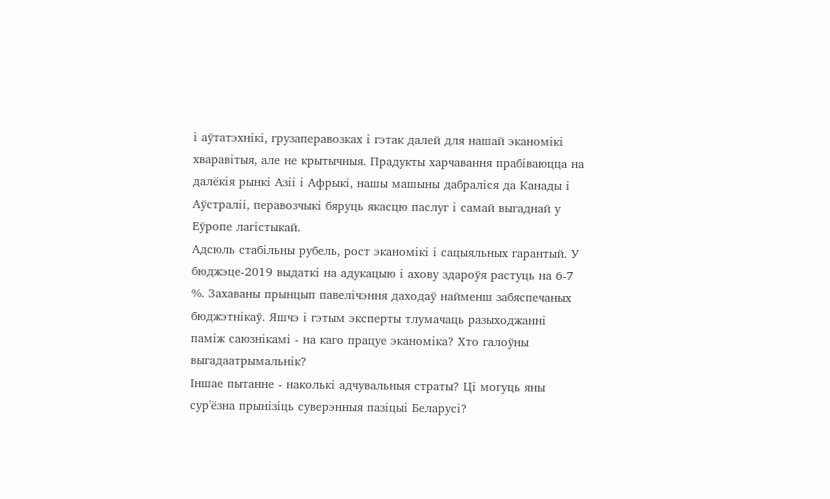і аўтатэхнікі, грузаперавозках і гэтак далей для нашай эканомікі хваравітыя, але не крытычныя. Прадукты харчавання прабіваюцца на далёкія рынкі Азіі і Афрыкі, нашы машыны дабраліся да Канады і Аўстраліі, перавозчыкі бяруць якасцю паслуг і самай выгаднай у Еўропе лагістыкай.
Адсюль стабільны рубель, рост эканомікі і сацыяльных гарантый. У бюджэце-2019 выдаткі на адукацыю і ахову здароўя растуць на 6-7 %. Захаваны прынцып павелічэння даходаў найменш забяспечаных бюджэтнікаў. Яшчэ і гэтым эксперты тлумачаць разыходжанні паміж саюзнікамі - на каго працуе эканоміка? Хто галоўны выгадаатрымальнік?
Іншае пытанне - наколькі адчувальныя страты? Ці могуць яны сур'ёзна прынізіць суверэнныя пазіцыі Беларусі?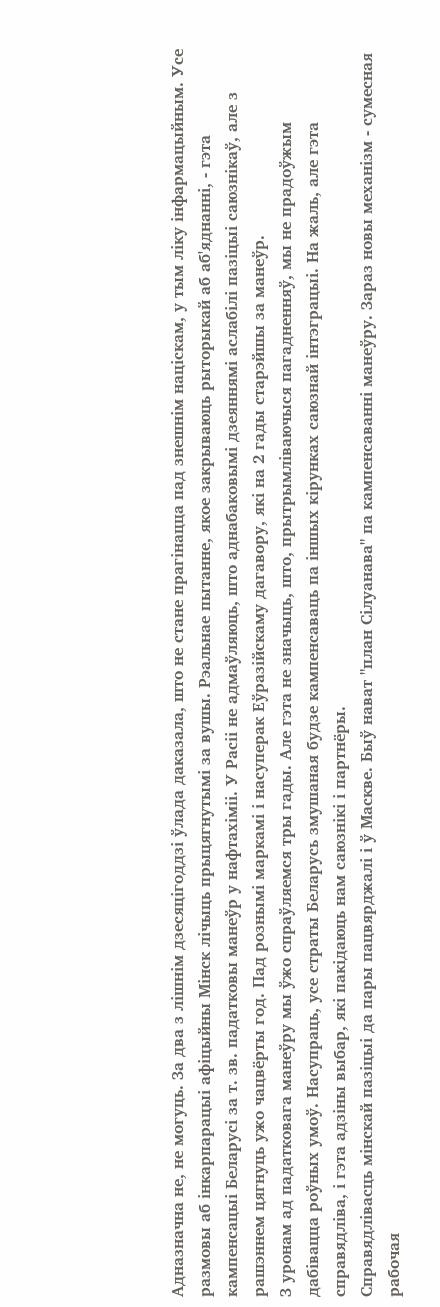Адназначна не, не могуць. За два з лішнім дзесяцігоддзі ўлада даказала, што не стане прагінацца пад знешнім націскам, у тым ліку інфармацыйным. Усе размовы аб інкарпарацыі афіцыйны Мінск лічыць прыцягнутымі за вушы. Рэальнае пытанне, якое закрываюць рыторыкай аб аб'яднанні, - гэта кампенсацыі Беларусі за т. зв. падатковы манеўр у нафтахіміі. У Расіі не адмаўляюць, што аднабаковымі дзеяннямі аслабілі пазіцыі саюзнікаў, але з рашэннем цягнуць ужо чацвёрты год. Пад рознымі маркамі і насуперак Еўразійскаму дагавору, які на 2 гады старэйшы за манеўр.
З уронам ад падатковага манеўру мы ўжо спраўляемся тры гады. Але гэта не значыць, што, прытрымліваючыся пагадненняў, мы не прадоўжым дабівацца роўных умоў. Насупраць, усе страты Беларусь змушаная будзе кампенсаваць па іншых кірунках саюзнай інтэграцыі. На жаль, але гэта справядліва, і гэта адзіны выбар, які пакідаюць нам саюзнікі і партнёры.
Справядлівасць мінскай пазіцыі да пары пацвярджалі і ў Маскве. Быў нават "план Сілуанава" па кампенсаванні манеўру. Зараз новы механізм - сумесная рабочая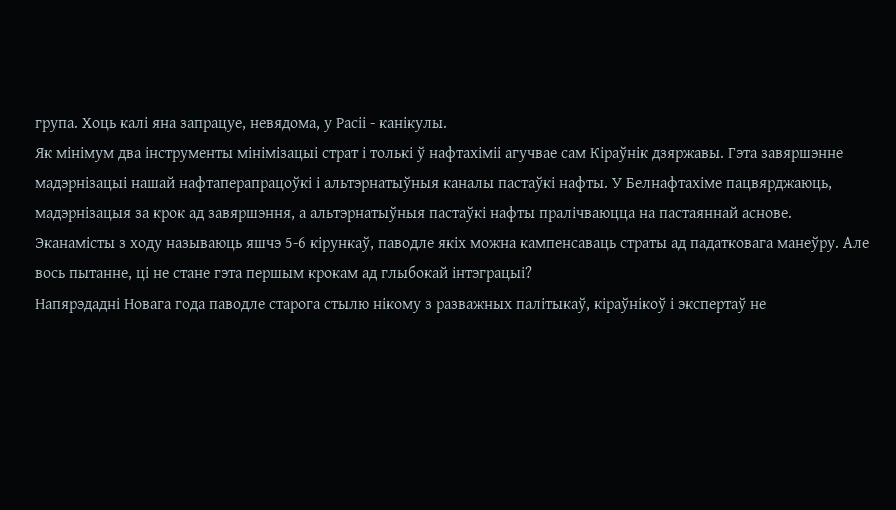група. Хоць калі яна запрацуе, невядома, у Расіі - канікулы.
Як мінімум два інструменты мінімізацыі страт і толькі ў нафтахіміі агучвае сам Кіраўнік дзяржавы. Гэта завяршэнне мадэрнізацыі нашай нафтаперапрацоўкі і альтэрнатыўныя каналы пастаўкі нафты. У Белнафтахіме пацвярджаюць, мадэрнізацыя за крок ад завяршэння, а альтэрнатыўныя пастаўкі нафты пралічваюцца на пастаяннай аснове.
Эканамісты з ходу называюць яшчэ 5-6 кірункаў, паводле якіх можна кампенсаваць страты ад падатковага манеўру. Але вось пытанне, ці не стане гэта першым крокам ад глыбокай інтэграцыі?
Напярэдадні Новага года паводле старога стылю нікому з разважных палітыкаў, кіраўнікоў і экспертаў не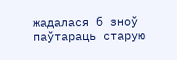жадалася б зноў паўтараць старую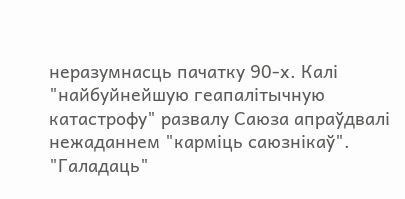неразумнасць пачатку 90-х. Калі "найбуйнейшую геапалітычную катастрофу" развалу Саюза апраўдвалі нежаданнем "карміць саюзнікаў". "Галадаць"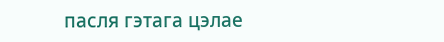пасля гэтага цэлае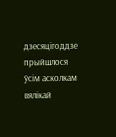дзесяцігоддзе прыйшлося ўсім асколкам вялікай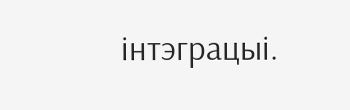інтэграцыі.